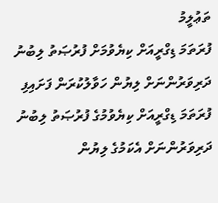ތަޢުލީމު
ފުރަތަމަ ޑިގްރީއަށް ކިޔެވުމަށް ފުރުޞަތު ލިބުނު ދަރިވަރުންނަށް ލިޔުން ހަވާލުކުރަން ފަށައިފި
ފުރަތަމަ ޑިގްރީއަށް ކިޔެވުމުގެ ފުރުޞަތު ލިބުނު ދަރިވަރުންނަށް އެކަމުގެ ލިޔުން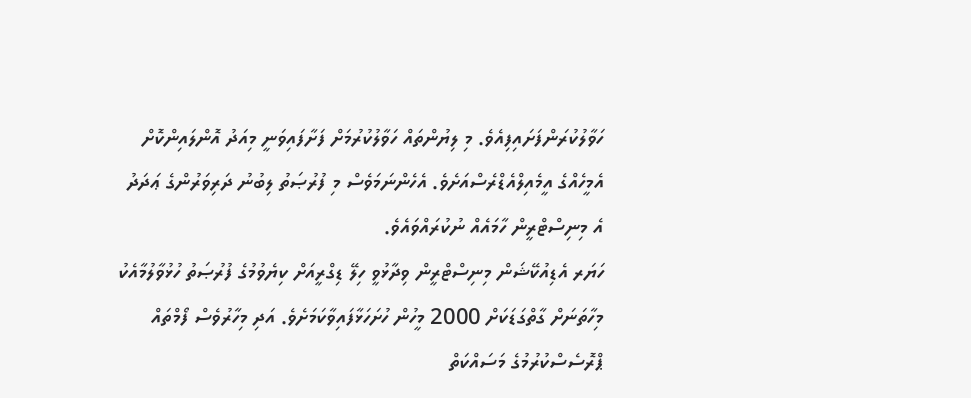ހަވާލުކުރަންފަށައިފިއެވެ. މި ލިޔުންތައް ހަވާލުކުރުމަށް ފަށާފައިވަނީ މިއަދު އޮންލައިންކޮށް އެމީހެއްގެ އީމެއިލްއެޑްރެސްއަށެވެ. އެހެންނަމަވެސް މި ފުރުޞަތު ލިބުނު ދަރިވަރުންގެ ޢަދަދު އެ މިނިސްޓްރީން ހާމައެއް ނުކުރައްވައެވެ.
ހަޔަރ އެޑިއުކޭޝަން މިނިސްޓްރީން ވިދާޅުވީ ހިލޭ ޑިގްރީއަށް ކިޔެވުމުގެ ފުރުޞަތު ހުޅުވާލުމާއެކު މިހާތަނަށް ގާތްގަޑަކަށް 2000 މީހުން ހުށަހަޅާފައިވާކަމަށެވެ. އަދި މިހާރުވެސް ފޯމްތައް ޕްރޮސެސްކުރުމުގެ މަސައްކަތް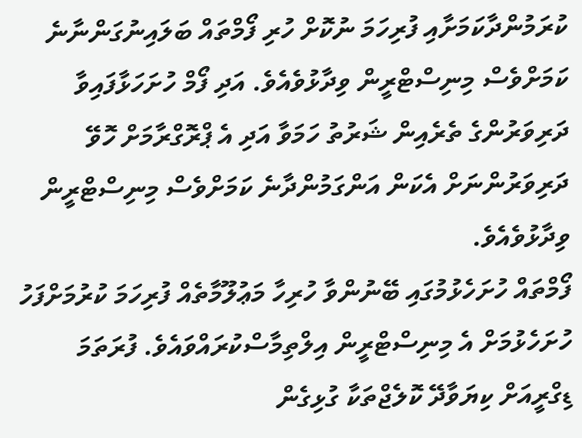ކުރަމުންދާކަމަށާއި ފުރިހަމަ ނުކޮށް ހުރި ފޯމްތައް ބަލައިނުގަންނާނެ ކަމަށްވެސް މިނިސްޓްރީން ވިދާޅުވެއެވެ. އަދި ފޯމް ހުށަހަޅާފައިވާ ދަރިވަރުންގެ ތެރެއިން ޝަރުތު ހަމަވާ އަދި އެ ޕްރޮގްރާމަށް ހޮވޭ ދަރިވަރުންނަށް އެކަން އަންގަމުންދާނެ ކަމަށްވެސް މިނިސްޓްރީން ވިދާޅުވެއެވެ.
ފޯމްތައް ހުށަހެޅުމުގައި ބޭނުންވާ ހުރިހާ މަޢުލޫމާތެއް ފުރިހަމަ ކުރުމަށްފަހު ހުށަހެޅުމަށް އެ މިނިސްޓްރީން އިލްތިމާސްކުރައްވައެވެ. ފުރަތަމަ ޑިގްރީއަށް ކިޔަވާދޭ ކޮލެޖްތަކާ ގުޅިގެން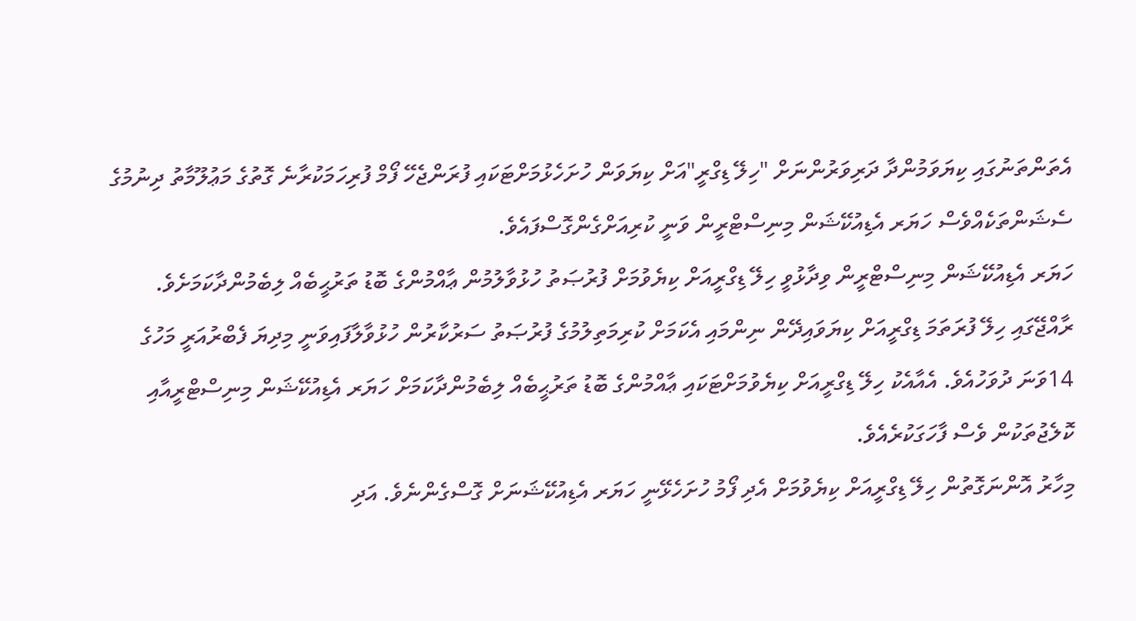އެތަންތަނުގައި ކިޔަވަމުންދާ ދަރިވަރުންނަށް "ހިލޭ ޑިގްރީ"އަށް ކިޔަވަން ހުށަހެޅުމަށްޓަކައި ފުރަންޖެހޭ ފޯމް ފުރިހަމަކުރާނެ ގޮތުގެ މަޢުލޫމާތު ދިނުމުގެ ސެޝަންތަކެއްވެސް ހަޔަރ އެޑިއުކޭޝަން މިނިސްޓްރީން ވަނީ ކުރިއަށްގެންގޮސްފައެވެ.
ހަޔަރ އެޑިއުކޭޝަން މިނިސްޓްރީން ވިދާޅުވީ ހިލޭ ޑިގްރީއަށް ކިޔެވުމަށް ފުރުޞަތު ހުޅުވާލުމުން ޢާއްމުންގެ ބޮޑު ތަރުޙީބެއް ލިބެމުންދާކަމަށެވެ. ރާއްޖޭގައި ހިލޭ ފުރަތަމަ ޑިގްރީއަށް ކިޔަވައިދޭން ނިންމައި އެކަމަށް ކުރިމަތިލުމުގެ ފުރުޞަތު ސަރުކާރުން ހުޅުވާލާފައިވަނީ މިދިޔަ ފެބްރުއަރީ މަހުގެ 14ވަނަ ދުވަހުއެވެ. އެއާއެކު ހިލޭ ޑިގްރީއަށް ކިޔެވުމަށްޓަކައި ޢާއްމުންގެ ބޮޑު ތަރުޙީބެއް ލިބެމުންދާކަމަށް ހަޔަރ އެޑިއުކޭޝަން މިނިސްޓްރީއާއި ކޮލެޖުތަކުން ވެސް ފާހަގަކުރެއެވެ.
މިހާރު އޮންނަގޮތުން ހިލޭ ޑިގްރީއަށް ކިޔެވުމަށް އެދި ފޯމު ހުށަހެޅޭނީ ހަޔަރ އެޑިއުކޭޝަނަށް ގޮސްގެންނެވެ. އަދި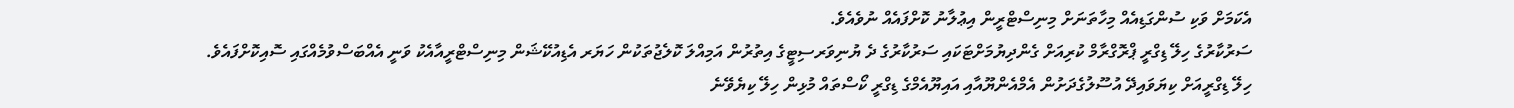އެކަމަށް ވަކި ސުންގަޑިއެއް މިހާތަނަށް މިނިސްޓްރީން އިޢުލާނު ކޮށްފައެއް ނުވެއެވެ.
ސަރުކާރުގެ ހިލޭ ޑިގްރީ ޕްރޮގްރާމް ކުރިއަށް ގެންދިޔުމަށްޓަކައި ސަރުކާރުގެ ދެ ޔުނިވަރސިޓީގެ އިތުރުން އަމިއްލަ ކޮލެޖުތަކުން ހަޔަރ އެޑިއުކޭޝަން މިނިސްޓްރީއާއެކު ވަނީ އެއްބަސްވުމެއްގައި ސޮއިކޮށްފައެވެ.
ހިލޭ ޑިގްރީއަށް ކިޔަވައިދޭ އުސޫލުގެދަށުން އެމްއެންޔޫއާއި އައިޔޫއެމްގެ ޑިގްރީ ކޯސްތައް މުޅިން ހިލޭ ކިޔެވޭނެ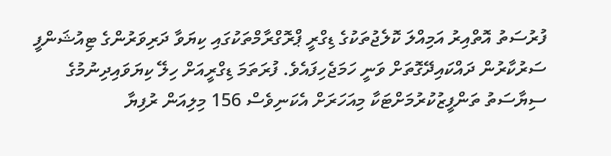ފުރުސަތު އޮތްއިރު އަމިއްލަ ކޮލެޖުތަކުގެ ޑިގްރީ ޕްރޮގްރާމްތަކުގައި ކިޔަވާ ދަރިވަރުންގެ ޓިއުޝަންފީ ސަރުކާރުން ދައްކައިދޭގޮތަށް ވަނީ ހަމަޖެހިފައެވެ. ފުރަތަމަ ޑިގްރީއަށް ހިލޭ ކިޔަވައިދިނުމުގެ ސިޔާސަތު ތަންފީޒުކުރުމަށްޓަކާ މިއަހަރަށް އެކަނިވެސް 156 މިލިއަން ރުފިޔާ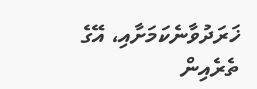ޚަރަދުވާނެކަމަށާއި، އޭގެ ތެރެއިން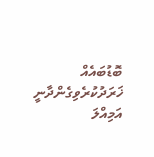ބޮޑުބައެއް ޚަރަދުކުރެވިގެންދާނީ އަމިއްލަ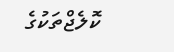ކޮލެޖްތަކުގެ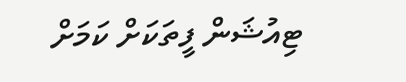ޓިއުޝަން ފީތަކަށް ކަމަށް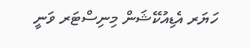ހަޔަރ އެޑިއުކޭޝަން މިނިސްޓަރ ވަނީ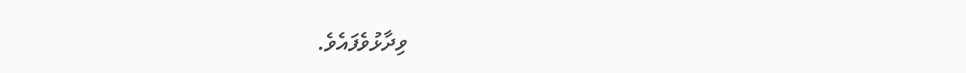ވިދާޅުވެފައެވެ.